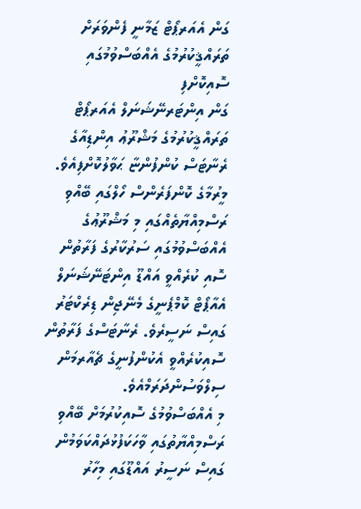ގަން އެއަރޕޯޓް ޒަމާނީ ފެންވަރަށް ތަރައްޤީކުރުމުގެ އެއްބަސްވުމުގައި ސޮއިކޮށްފި
ގަން އިންޓަރނޭޝަނަލް އެއަރޕޯޓް ތަރައްޤީކުރުމުގެ މަޝްރޫޢު އިންޑިއާގެ ރެނާޓަސް ކުންފުންޏާ ޙަވާލުކޮށްފިއެވެ.
މީރުމާގެ ކޮންފަރެންސް ހޯލްގައި ބޭއްވި ރަސްމިއްޔާތެއްގައި މި މަޝްރޫޢުގެ އެއްބަސްވުމުގައި ސަރުކާރުގެ ފަރާތުން ސޮއި ކުރެއްވީ އައްޑޫ އިންޓަނޭޝަނަލް އެއާޕޯޓް ކޮމްޕެނީގެ މެނޭޖިން ޑިރެކްޓަރު ގައިސް ނަސީރެވެ. ރެނާޓަސްގެ ފަރާތުން ސޮއިކުރެއްވީ އެކުންފުނީގެ ޗެއާރމަން ސިލްވަސުންދަރަމްއެވެ.
މި އެއްބަސްވުމުގެ ސޮއިކުރުމަށް ބޭއްވި ރަސްމިއްޔާތުގައި ވާހަކަފުޅުދައްކަވަމުން ގައިސް ނަސީރު އައްޑޫގައި މިހާރު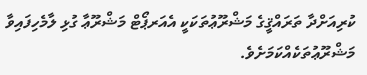ކުރިއަށްދާ ތަރައްޤީގެ މަޝްރޫޢުތަކަކީ އެއަރޕޯޓް މަޝްރޫޢާ ގުޅި ލާމެހިފައިވާ މަޝްރޫޢުތަކެއްކަމަށެވެ.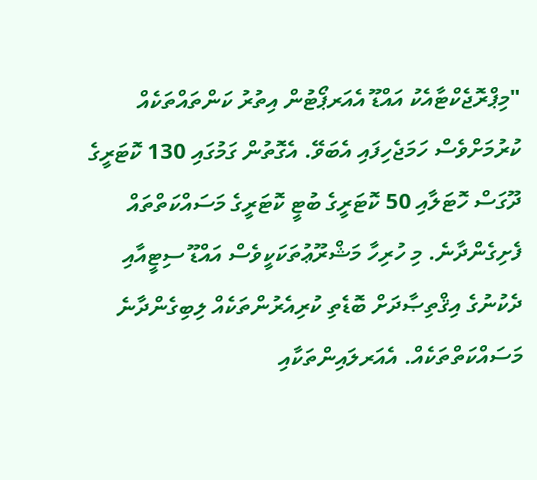"މިޕްރޮޖެކްޓާއެކު އައްޑޫ އެއަރޕޯޓުން އިތުރު ކަންތައްތަކެއް ކުރުމަށްވެސް ހަމަޖެހިފައި އެބަވޭ. އެގޮތުން ގަމުގައި 130 ކޮޓަރީގެ ދޫގަސް ހޮޓަލާއި 50 ކޮޓަރީގެ ބުޓީ ކޮޓަރީގެ މަސައްކަތްތައް ފެށިގެންދާނެ. މި ހުރިހާ މަޝްރޫޢުތަކަކީވެސް އައްޑޫ ސިޓީއާއި ދެކުނުގެ އިޤްތިޞާދަށް ބޮޑެތި ކުރިއެރުންތަކެއް ލިބިގެންދާނެ މަސައްކަތްތަކެއް. އެއަރލައިންތަކާއި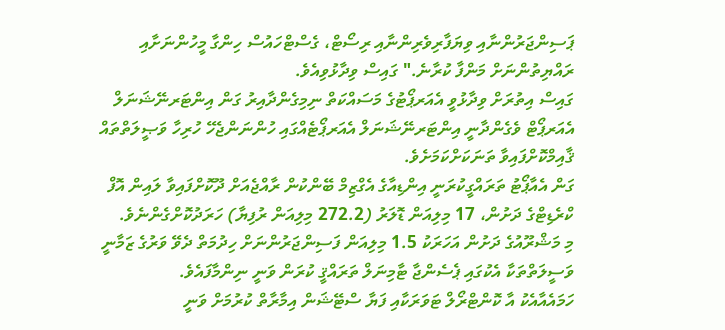ޕަސިންޖަރުންނާއި ވިޔަފާރިވެރިންނާއި ރިސޯޓް، ގެސްޓްހައުސް ހިންގާ މީހުންނަށާއި ރައްޔިތުންނަށް މަންފާ ކުރާނެ." ގައިސް ވިދާޅުވިއެވެ.
ގައިސް އިތުރަށް ވިދާޅުވީ އެއަރޕޯޓުގެ މަސައްކަތް ނިމިގެންދާއިރު ގަން އިންޓަރނޭޝަނަލް އެއަރޕޯޓް ވެގެންދާނީ އިންޓަރނޭޝަނަލް އެއަރޕޯޓެއްގައި ހުންނަންޖެހޭ ހުރިހާ ވަޞީލަތްތައް ޤާއިމްކޮށްފައިވާ ތަނަކަށްކަމަށެވެ.
ގަން އެއާޕޯޓު ތަރައްގީކުރަނީ އިންޑިއާގެ އެގްޒިމް ބޭންކުން ރާއްޖެއަށް ދޫކޮށްފައިވާ ލައިން އޮފް ކްރެޑިޓްގެ ދަށުން، 17 މިލިއަން ޑޮލަރު (272.2 މިލިއަން ރުފިޔާ) ހަރަދުކޮށްގެންނެވެ.
މި މަޝްރޫއުގެ ދަށުން އަހަރަކު 1.5 މިލިއަން ފަސިންޖަރުންނަށް ހިދުމަތް ދެވޭ ވަރުގެ ޒަމާނީ ވަސީލަތްތަކާ އެކުގައި ޕެސެންޖާ ޓާމިނަލް ތަރައްޤީ ކުރަން ވަނީ ނިންމާފައެވެ.
ހަމައެއާއެކު އާ ކޮންޓްރޯލް ޓަވަރަކާއި ފަޔާ ސްޓޭޝަން އިމާރާތް ކުރުމަށް ވަނީ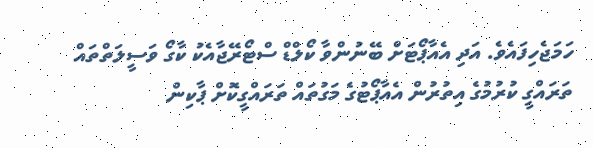ހަމަޖެހިފައެވެ. އަދި އެއާޕޯޓަށް ބޭނުންވާ ކޯލްޑް ސްޓޯރޭޖާއެކު ކާގޯ ވަސީލަތްތައް ތަރައްގީ ކުރުމުގެ އިތުރުން އެއާޕޯޓުގެ މަގުތައް ތަރައްގީކޮށް ޕާކިން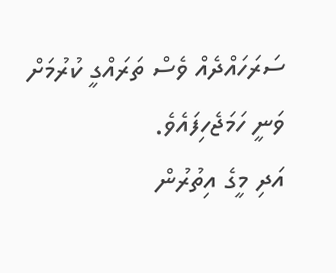ސަރަހައްދެއް ވެސް ތަރައްގީ ކުރުމަށް ވަނީ ހަމަޖެހިފައެވެ.
އަދި މީގެ އިތުރުން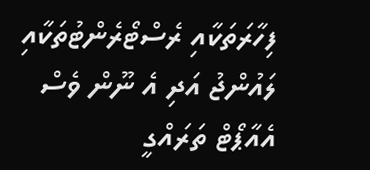ފިހާރަތަކާއި ރެސްޓޯރެންޓުތަކާއި ލައުންޖު އަދި އެ ނޫން ވެސް އެއާޕޯޓް ތަރައްގީ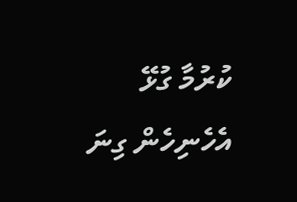ކުރުމާ ގުޅޭ އެހެނިހެން ގިނަ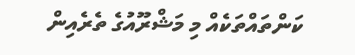ކަންތައްތަކެއް މި މަޝްރޫއުގެ ތެރެއިން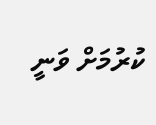ކުރުމަށް ވަނީ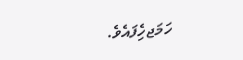ހަމަޖހެިފައެވެ.